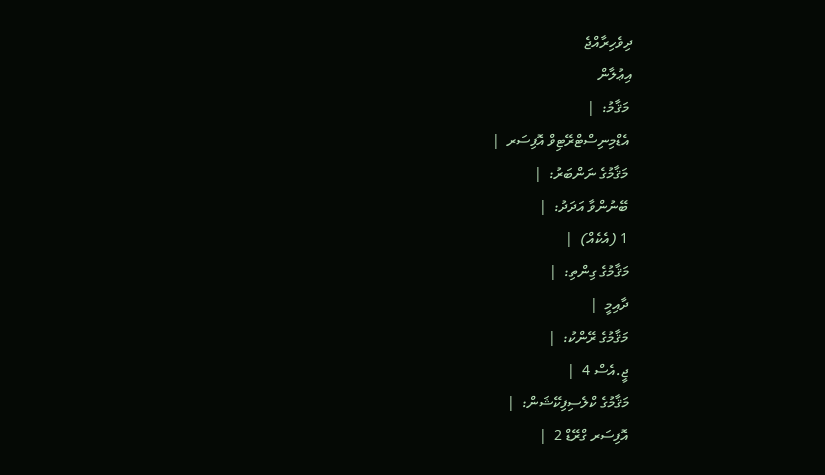ދިވެހިރާއްޖެ
އިޢުލާން
 މަޤާމު:  |
 އެޑްމިނިސްޓްރޭޓިވް އޮފިސަރ  |
 މަޤާމުގެ ނަންބަރު:  |
 ބޭނުންވާ އަދަދު:  |
 1 (އެކެއް)  |
 މަޤާމުގެ ގިންތި:  |
 ދާއިމީ  |
 މަޤާމުގެ ރޭންކު:  |
 ޖީ.އެސް 4  |
 މަޤާމުގެ ކްލެސިފިކޭޝަން:  |
 އޮފިސަރ ގްރޭޑް 2  |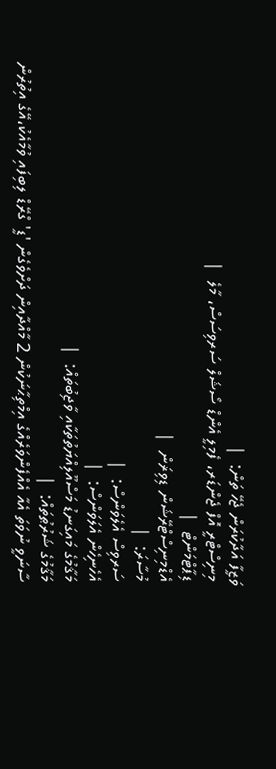ވަޒީފާ އަދާކުރަން ޖެހޭ ތަން:  |
 މިނިސްޓްރީ އޮފް ޖެންޑަރ، ފެމިލީ އެންޑް ސޯޝަލް ސަރވިސަސް، މާލެ  |
 ޑިޕާޓްމަންޓް  |
 އެޑްމިނިސްޓްރޭޝަން ޑިވިޜަން  |
 މުސާރަ:  |
 ސަރވިސް އެލެވަންސް:  |
 އެހެނިހެން އެލަވަންސް:  |
 މަޤާމުގެ މައިގަނޑު މަސްއޫލިއްޔަތުތަކާއި ވާޖިބުތައް:  |
 މަޤާމުގެ ޝަރުޠުތައް:  |
 ސާނަވީ ނުވަތަ އެއާ އެއްފެންވަރެއްގެ އިމްތިޙާނަކުން 2 މާއްދާއިން ދަށްވެގެން 'ޑީ' ގްރޭޑް ލިބިފައި ވުމާއެކު،އޭގެ އިތުރުން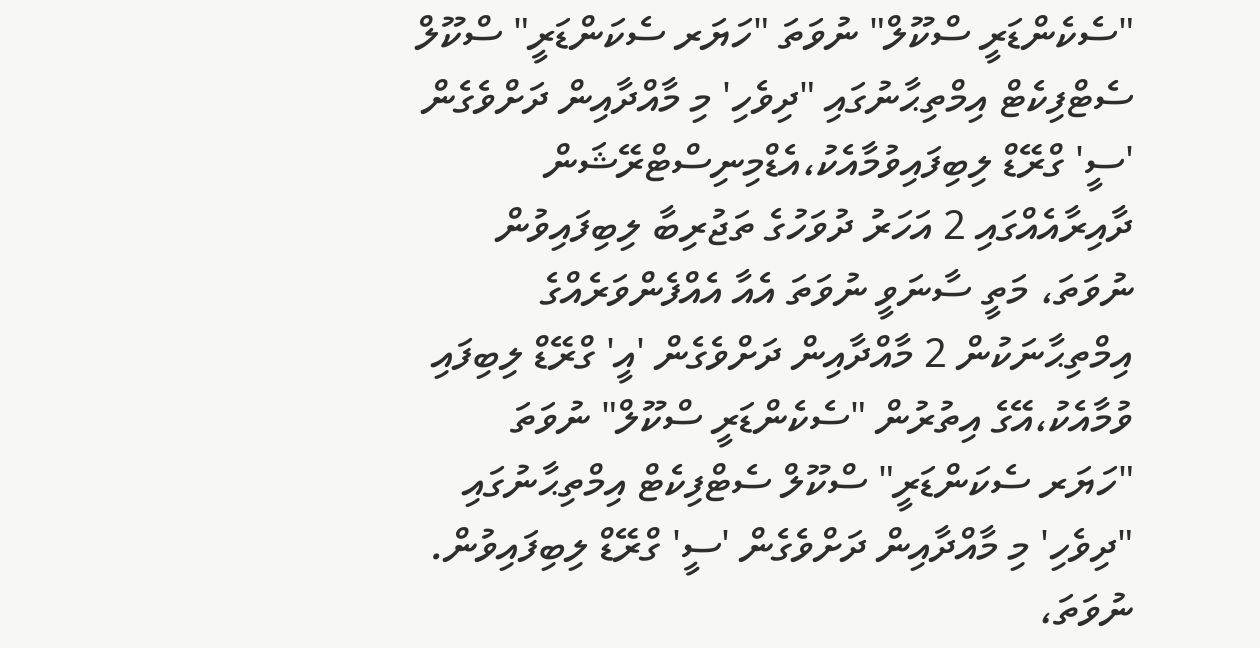"ސެކެންޑަރީ ސްކޫލް" ނުވަތަ "ހަޔަރ ސެކަންޑަރީ" ސްކޫލް ސެޓްފިކެޓް އިމްތިޙާނުގައި "ދިވެހި' މި މާއްދާއިން ދަށްވެގެން 'ސީ' ގްރޭޑް ލިބިފައިވުމާއެކު،އެޑްމިނިސްޓްރޭޝަން ދާއިރާއެއްގައި 2 އަހަރު ދުވަހުގެ ތަޖުރިބާ ލިބިފައިވުން ނުވަތަ، މަތީ ސާނަވީ ނުވަތަ އެއާ އެއްފެންވަރެއްގެ އިމްތިޙާނަކުން 2 މާއްދާއިން ދަށްވެގެން 'އީ' ގްރޭޑް ލިބިފައި ވުމާއެކު،އޭގެ އިތުރުން "ސެކެންޑަރީ ސްކޫލް" ނުވަތަ "ހަޔަރ ސެކަންޑަރީ" ސްކޫލް ސެޓްފިކެޓް އިމްތިޙާނުގައި "ދިވެހި' މި މާއްދާއިން ދަށްވެގެން 'ސީ' ގްރޭޑް ލިބިފައިވުން. ނުވަތަ،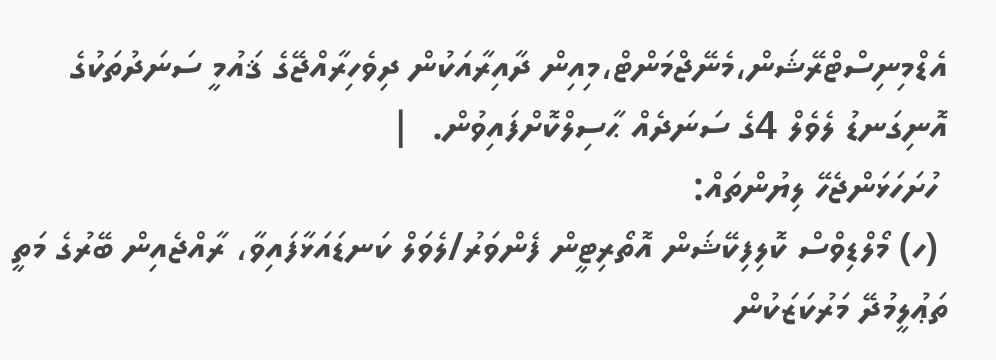އެޑްމިނިސްޓްރޭޝަން،މެނޭޖްމަންޓް،މިއިން ދާއިރާއަކުން ދިވެހިރާއްޖޭގެ ޤައުމީ ސަނަދުތަކުގެ އޮނިގަނޑު ލެވެލް 4ގެ ސަނަދެއް ޙާސިލްކޮށްފައިވުން.  |
 ހުށަހަޅަންޖެހޭ ލިޔުންތައް:
 (ހ) މޯލްޑިވްސް ކޮލިފިކޭޝަން އޮތޯރިޓީން ފެންވަރު/ލެވަލް ކަނޑައަޅާފައިވާ، ރާއްޖެއިން ބޭރުގެ މަތީ ތަޢުލީމުދޭ މަރުކަޒަކުން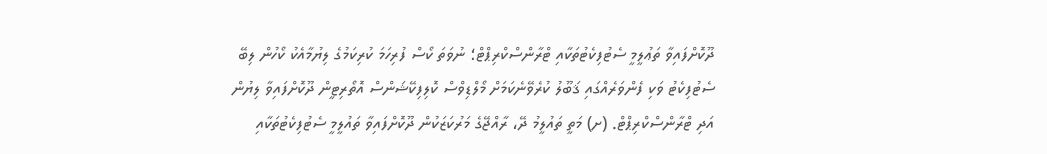ދޫކޮށްފައިވާ ތަޢުލީމީ ސެޓުފިކެޓުތަކާއި ޓްރާންސްކްރިޕްޓް؛ ނުވަތަ ކޯސް ފުރިހަމަ ކުރިކަމުގެ ލިޔުމާއެކު ކޯހުން ލިބޭ ސެޓުފިކެޓު ވަކި ފެންވަރެއްގައި ޤަބޫލު ކުރެވޭނެކަމަށް މޯލްޑިވްސް ކޮލިފިކޭޝަންސް އޮތޯރިޓީން ދޫކޮށްފައިވާ ލިޔުން އަދި ޓްރާންސްކްރިޕްޓް. (ށ) މަތީ ތައުލީމު ދޭ، ރާއްޖޭގެ މަރުކަޒަކުން ދޫކޮށްފައިވާ ތައުލީމީ ސެޓުފިކެޓުތަކާއި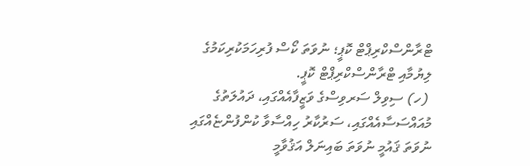ޓްރާންސްކްރިޕްޓް ކޮޕީ؛ ނުވަތަ ކޯސް ފުރިހަމަކުރިކަމުގެ ލިޔުމާއި ޓްރާންސްކްރިޕްޓް ކޮޕީ.
 (ހ) ސިވިލް ސަރވިސްގެ ވަޒީފާއެއްގައި، ދައުލަތުގެ މުއައްސަސާއެއްގައި، ސަރުކާރު ހިއްސާވާ ކުންފުންޏެއްގައި ނުވަތަ ޤައުމީ ނުވަތަ ބައިނަލް އަޤުވާމީ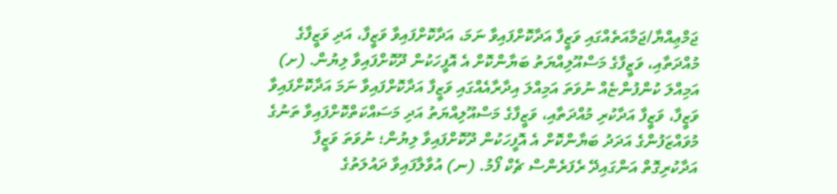ޖަމްޢިއްޔާ/ޖަމާއަތެއްގައި ވަޒީފާ އަދާކޮށްފައިވާ ނަމަ، އަދާކޮށްފައިވާ ވަޒީފާ، އަދި ވަޒީފާގެ މުއްދަތާއި، ވަޒީފާގެ މަސްއޫލިއްޔަތު ބަޔާންކޮށް އެ އޮފީހަކުން ދޫކޮށްފައިވާ ލިޔުން. (ށ) އަމިއްލަ ކުންފުންޏެއް ނުވަތަ އަމިއްލަ އިދާރާއެއްގައި ވަޒީފާ އަދާކޮށްފައިވާ ނަމަ އަދާކޮށްފައިވާ ވަޒީފާ، ވަޒީފާ އަދާކުރި މުއްދަތާއި، ވަޒީފާގެ މަސްއޫލިއްޔަތު އަދި މަސައްކަތްކޮށްފައިވާ ތަނުގެ މުވައްޒަފުންގެ އަދަދު ބަޔާންކޮށް އެ އޮފީހަކުން ދޫކޮށްފައިވާ ލިޔުން؛ ނުވަތަ ވަޒީފާ އަދާކުރިގޮތް އަންގައިދޭ ރެފަރެންސް ޗެކް ފޯމު. (ނ) އުވާލާފައިވާ ދައުލަތުގެ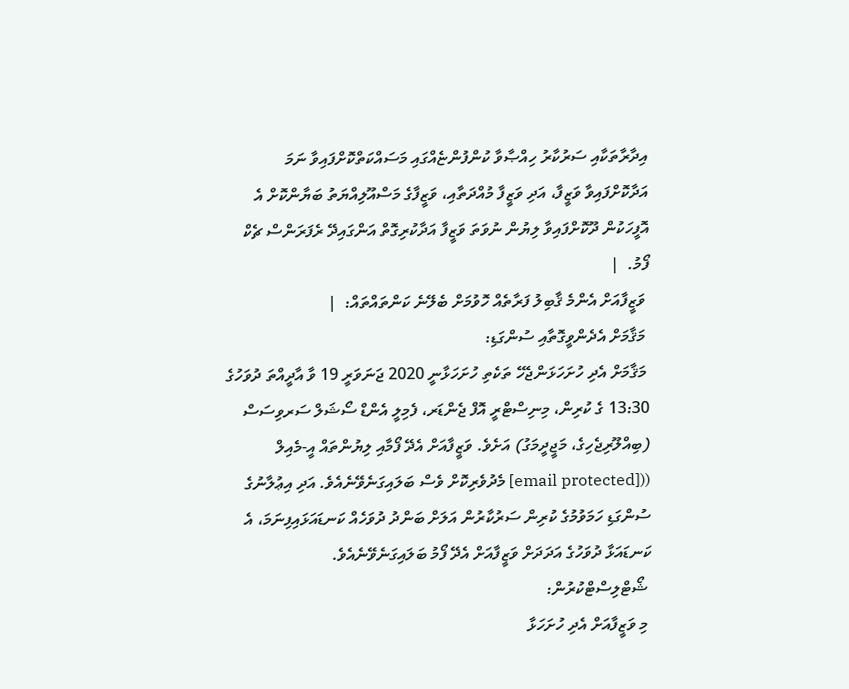އިދާރާތަކާއި ސަރުކާރު ހިއްޞާވާ ކުންފުންޏެއްގައި މަސައްކަތްކޮށްފައިވާ ނަމަ އަދާކޮށްފައިވާ ވަޒީފާ، އަދި ވަޒީފާ މުއްދަތާއި، ވަޒީފާގެ މަސްއޫލިއްޔަތު ބަޔާންކޮށް އެ އޮފީހަކުން ދޫކޮށްފައިވާ ލިޔުން ނުވަތަ ވަޒީފާ އަދާކުރިގޮތް އަންގައިދޭ ރެފަރަންސް ޗެކް ފޯމު.  |
 ވަޒީފާއަށް އެންމެ ޤާބިލު ފަރާތެއް ހޮވުމަށް ބެލޭނެ ކަންތައްތައް:  |
 މަޤާމަށް އެދެންވީގޮތާއި ސުންގަޑި:
 މަޤާމަށް އެދި ހުށަހަޅަންޖެހޭ ތަކެތި ހުށަހަޅާނީ 2020 ޖަނަވަރީ 19 ވާ އާދީއްތަ ދުވަހުގެ 13:30 ގެ ކުރިން، މިނިސްޓްރީ އޮފް ޖެންޑަރ، ފެމިލީ އެންޑް ސޯޝަލް ސަރވިސަސް (ބިއްލޫރިޖެހިގެ، މަޖީދީމަގު) އަށެވެ. ވަޒީފާއަށް އެދޭ ފޯމާއި ލިޔުންތައް އީ-މެއިލް (([email protected] މެދުވެރިކޮށް ވެސް ބަލައިގަނެވޭނެއެވެ. އަދި އިޢުލާނުގެ ސުންގަޑި ހަމަވުމުގެ ކުރިން ސަރުކާރުން އަލަށް ބަންދު ދުވަހެއް ކަނޑައަޅައިފިނަމަ، އެ ކަނޑައަޅާ ދުވަހުގެ އަދަދަށް ވަޒީފާއަށް އެދޭ ފޯމު ބަލައިގަނެވޭނެއެވެ.
 ޝޯޓްލިސްޓްކުރުން:
 މި ވަޒީފާއަށް އެދި ހުށަހަޅާ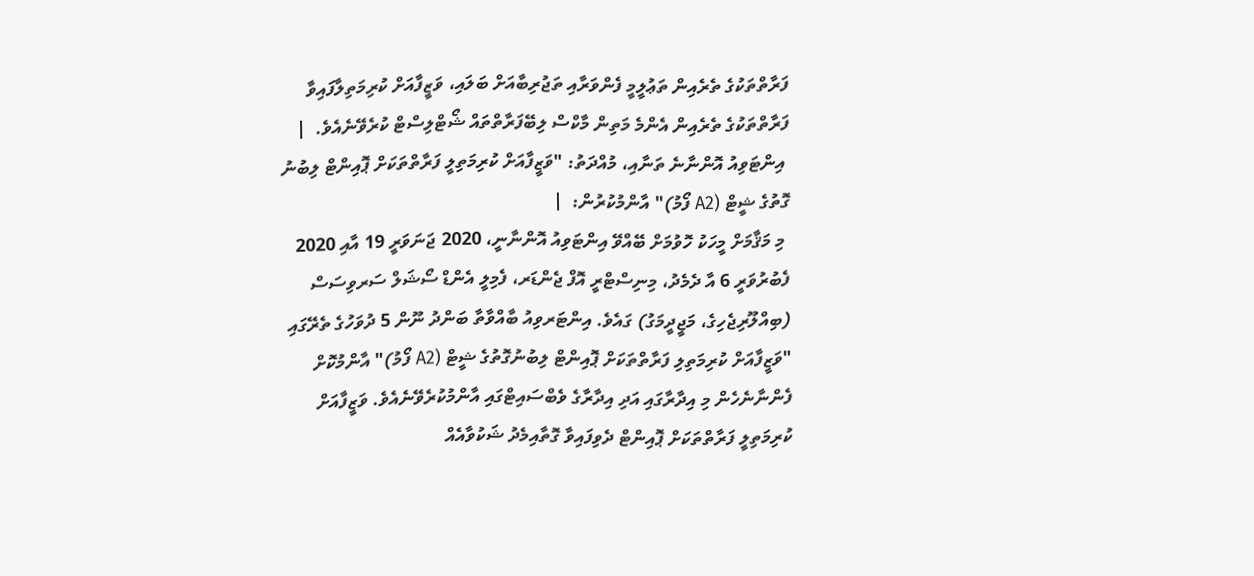ފަރާތްތަކުގެ ތެރެއިން ތަޢުލީމީ ފެންވަރާއި ތަޖުރިބާއަށް ބަލައި، ވަޒީފާއަށް ކުރިމަތިލާފައިވާ ފަރާތްތަކުގެ ތެރެއިން އެންމެ މަތިން މާކްސް ލިބޭފަރާތްތައް ޝޯޓްލިސްޓް ކުރެވޭނެއެވެ.  |
 އިންޓަވިއު އޮންނާނެ ތަނާއި، މުއްދަތު: "ވަޒީފާއަށް ކުރިމަތިލީ ފަރާތްތަކަށް ޕޮއިންޓް ލިބުނު ގޮތުގެ ޝީޓް (A2 ފޯމު)" އާންމުކުރުން:  |
 މި މަޤާމަށް މީހަކު ހޮވުމަށް ބޭއްވޭ އިންޓަވިއު އޮންނާނީ، 2020 ޖަނަވަރީ 19 އާއި 2020 ފެބުރުވަރީ 6 އާ ދެމެދު، މިނިސްޓްރީ އޮފް ޖެންޑަރ، ފެމިލީ އެންޑް ސޯޝަލް ސަރވިސަސް (ބިއްލޫރިޖެހިގެ، މަޖީދީމަގު) ގައެވެ. އިންޓަރވިއު ބާއްވާތާ ބަންދު ނޫން 5 ދުވަހުގެ ތެރޭގައި "ވަޒީފާއަށް ކުރިމަތިލި ފަރާތްތަކަށް ޕޮއިންޓް ލިބުނުގޮތުގެ ޝީޓް (A2 ފޯމު)" އާންމުކޮށް ފެންނާނެހެން މި އިދާރާގައި އަދި އިދާރާގެ ވެބްސައިޓްގައި އާންމުކުރެވޭނެއެވެ. ވަޒީފާއަށް ކުރިމަތިލީ ފަރާތްތަކަށް ޕޮއިންޓް ދެވިފައިވާ ގޮތާއިމެދު ޝަކުވާއެއް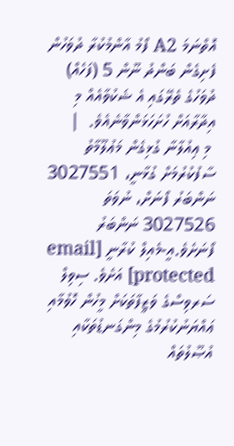އޮތްނަމަ A2 ފޯމު އާންމުކުރާ ދުވަހުން ފެށިގެން ބަންދު ނޫން 5 (ފަހެއް) ދުވަހުގެ ތެރޭގައި އެ ޝަކުވާއެއް މި އިދާރާއަށް ހުށަހަޅަންވާނެއެވެ.  |
 މި ޢިއުލާނާ ގުޅިގެން މަޢުލޫމާތު ސާފުކުރުމަށް ގުޅާނީ، 3027551 ނަންބަރު ފޯނަށް، ނުވަތަ 3027526 ނަންބަރު ފޯނަށެވެ.އީ-މެއިލް ކުރާނީ [email protected] އަށެވެ. ސިވިލް ސަރވިސްގެ ވަޒީފާތަކަށް މީހުން ހޮވުމާއި ޢައްޔަނުކުރުމުގެ މިންގަނޑުތަކާއި އުޞޫލުތައް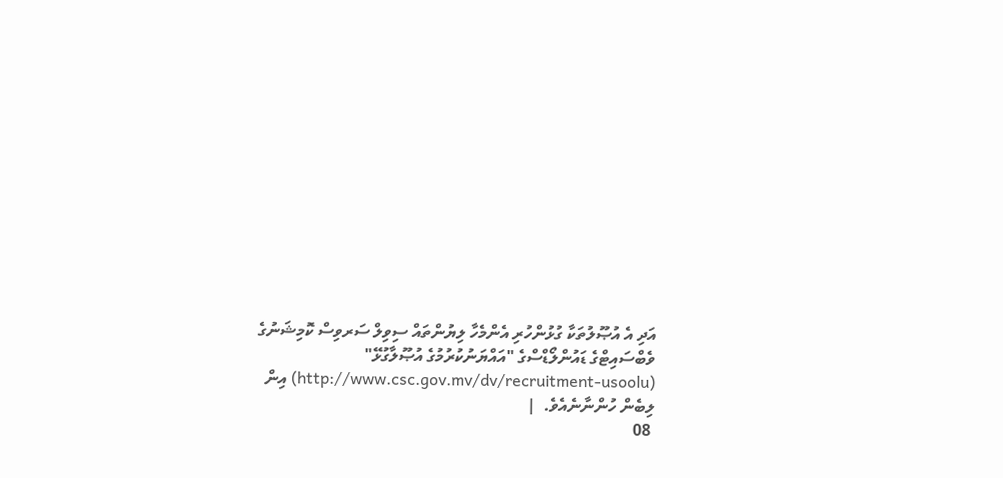އަދި އެ އުޞޫލުތަކާ ގުޅުންހުރި އެންމެހާ ލިޔުންތައް ސިވިލް ސަރވިސް ކޮމިޝަނުގެ ވެބްސައިޓްގެ ޑައުންލޯޑްސްގެ "އައްޔަނުކުރުމުގެ އުޞޫލާގުޅޭ" (http://www.csc.gov.mv/dv/recruitment-usoolu) އިން ލިބެން ހުންނާނެއެވެ.  |
 08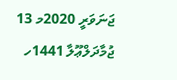ޖަނަވަރީ 2020މ 13 ޖުމާދަލްޢޫލާ 1441ހ